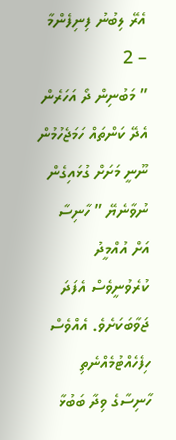އެރޭ ލިބުނު ފިނިފެންމާ – 2
” މަބުނިން ދޯ އަހަރެން އެދޭ ކަންތައް ހަމަޖެހުމުން ނޫނީ މަށަށް ގުޅައިގެން ނުވާނެޔޭ ” ހާނިސާ އަށް އުއްމީދު ކުރެވުނީވެސް އެފަދަ ޖަވާބަކަށެވެ. އެއްވެސް ހިފެހެއްޓުމެއްނެތި ހާނިސާގެ ވިދާ ބަބުޅާ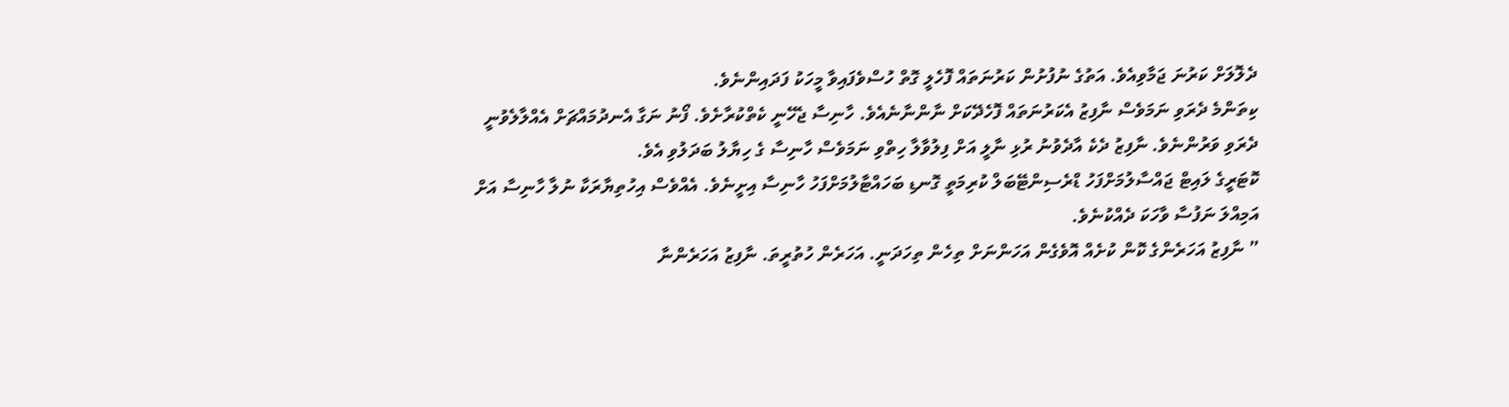ދެލޮލަށް ކަރުނަ ޖަމާވިއެވެ. އަތުގެ ނުފުށުން ކަރުނަތައް ފޮހެލީ ގޮތް ހުސްވެފައިވާ މީހަކު ފަދައިންނެވެ.
ކިތަންމެ ދެރަވި ނަމަވެސް ނާފިޒު އެކަރުނަތައް ފޮހެދޭކަށް ނާންނާނެއެވެ. ހާނިސާ ޖެހޭނީ ކެތްކުރާށެވެ. ފޯނު ނަގާ އެނދުމައްޗަށް އެއްލާލެވުނީ ދެރަވި ވަރުންނެވެ. ނާފިޒު ދެކެ އާދެވުނު ރުޅި ނާލީ އަށް ފިލުވާލާ ހިތްވި ނަމަވެސް ހާނިސާ ގެ ހިޔާލު ބަދަލުވި އެވެ.
ކޮޓަރީގެ ލައިޓް ޖައްސާލުމަށްފަހު ޑްރެސިންޓޭބަލް ކުރިމަތީ ގޮނޑި ބަހައްޓާލުމަށްފަހު ހާނިސާ އިށީނެވެ. އެއްވެސް އިހުތިޔާރަކާ ނުލާ ހާނިސާ އަށް އަމިއްލަ ނަފުސާ ވާހަކަ ދެއްކުނެވެ.
” ނާފިޒު އަހަރެންގެ ކޮން ކުށެއް އޮވެގެން އަހަންނަށް ތިހެން ތިހަދަނީ. އަހަރެން ހުތުރީތަ. ނާފިޒު އަހަރެންނާ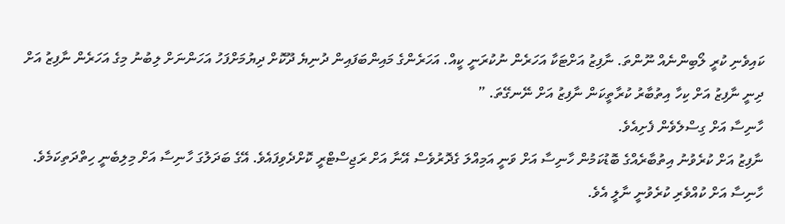ކައިވެނި ކުރީ ލޯބިންނެއް ނޫންތަ. ނާފިޒު އަށްޓަކާ އަހަރެން ނުކުރަނީ ކީއް. އަހަރެންގެ މައިންބަފައިން ދުނިޔެ ދޫކޮށް ދިޔުމަށްފަހު އަހަންނަށް ލިބުނު މިގެ އަހަރެން ނާފިޒު އަށް ދިނީ ނާފިޒު އަށް ކިހާ އިތުބާރު ކުރާތީކަން ނާފިޒު އަށް ނޭނގޭތަ. ”
ހާނިސާ އަށް ގިސްލެވެން ފެށިއެވެ.
ނާފިޒު އަށް ކުރެވުނު އިތުބާރެއްގެ ބޮޑުކަމުން ހާނިސާ އަށް ވަނީ އަމިއްލަ ގެދޮރުވެސް އޭނާ އަށް ރަޖިސްޓްރީ ކޮށްދެވިފައެވެ. އޭގެ ބަދަލުގަ ހާނިސާ އަށް މިލިބެނީ ހިތްދަތިކަމެވެ. ހާނިސާ އަށް ކުއްވެރި ކުރެވުނީ ނާލީ އެވެ.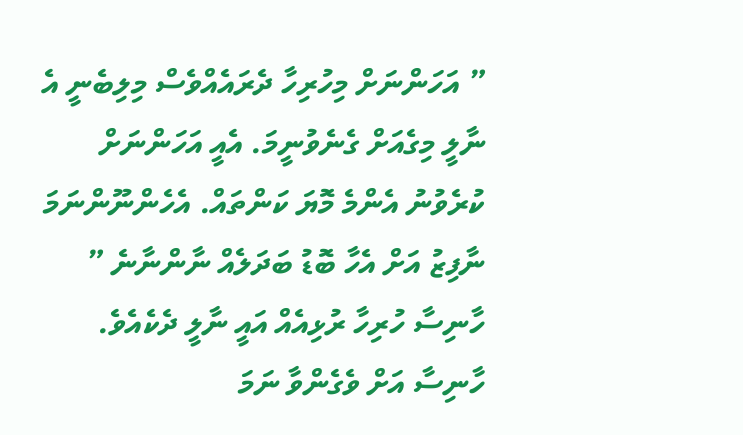” އަހަންނަށް މިހުރިހާ ދެރައެއްވެސް މިލިބެނީ އެ ނާލީ މިގެއަށް ގެނެވުނީމަ. އެއީ އަހަންނަށް ކުރެވުނު އެންމެ މޮޔަ ކަންތައް. އެހެންނޫންނަމަ ނާފިޒު އަށް އެހާ ބޮޑު ބަދަލެއް ނާންނާނެ ” ހާނިސާ ހުރިހާ ރުޅިއެއް އައީ ނާލީ ދެކެއެވެ.
ހާނިސާ އަށް ވެގެންވާ ނަމަ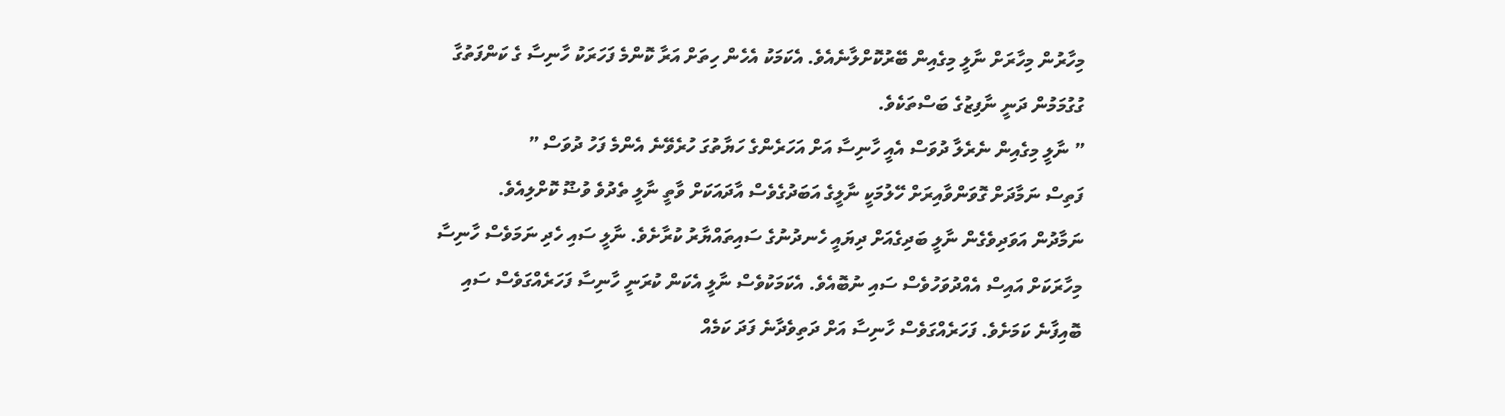މިހާރުން މިހާރަށް ނާލީ މިގެއިން ބޭރުކޮށްލާނެއެވެ. އެކަމަކު އެހެން ހިތަށް އަރާ ކޮންމެ ފަހަރަކު ހާނިސާ ގެ ކަންފަތުގާ ގުގުމަމުން ދަނީ ނާފިޒުގެ ބަސްތަކެވެ.
” ނާލީ މިގެއިން ނެރެލާ ދުވަސް އެއީ ހާނިސާ އަށް އަހަރެންގެ ހަޔާތުގަ ހުރެވޭނެ އެންމެ ފަހު ދުވަސް ”
ފަތިސް ނަމާދަށް ގޮވަންވާއިރަށް ހޭލުމަކީ ނާލީގެ އަބަދުގެވެސް އާދައަކަށް ވާތީ ނާލީ ތެދުވެ ވުޟޫ ކޮށްލިއެވެ.
ނަމާދުން އަވަދިވެގެން ނާލީ ބަދިގެއަށް ދިޔައީ ހެނދުނުގެ ސައިތައްޔާރު ކުރާށެވެ. ނާލީ ސައި ހެދި ނަމަވެސް ހާނިސާ މިހާރަކަށް އައިސް އެއްދުވަހުވެސް ސައި ނުބޮއެވެ. އެކަމަކުވެސް ނާލީ އެކަން ކުރަނީ ހާނިސާ ފަހަރެއްގަވެސް ސައި ބޮއިފާނެ ކަމަށެވެ. ފަހަރެއްގަވެސް ހާނިސާ އަށް ދަތިވެދާނެ ފަދަ ކަމެއް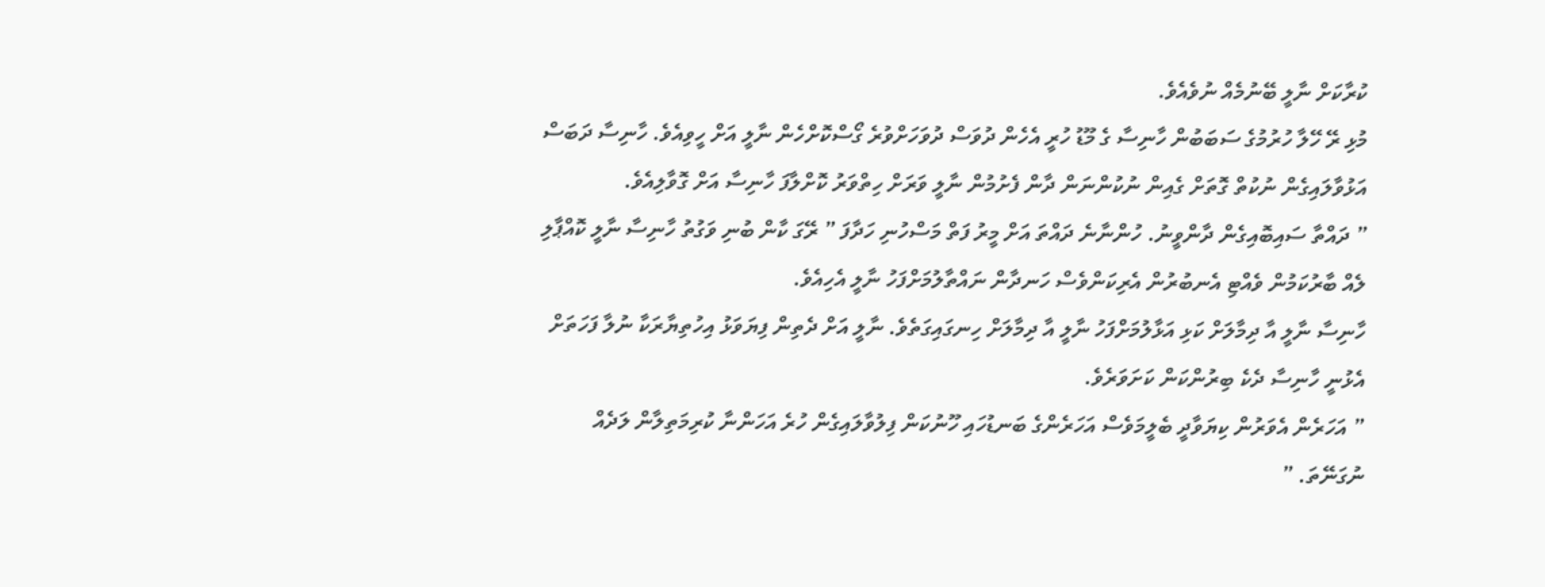ކުރާކަށް ނާލީ ބޭނުމެއް ނުވެއެވެ.
މުޅި ރޭ ހޭލާ ހުރުމުގެ ސަބަބުން ހާނިސާ ގެ މޫޑު ހުރީ އެހެން ދުވަސް ދުވަހަށްވުރެ ގޯސްކޮށްހެން ނާލީ އަށް ހީވިއެވެ. ހާނިސާ ދަބަސް އަޅުވާލައިގެން ނުކުތް ގޮތަށް ގެއިން ނުކުންނަން ދާން ފެށުމުން ނާލީ ވަރަށް ހިތްވަރު ކޮށްލާފަ ހާނިސާ އަށް ގޮވާލިއެވެ.
” ދައްތާ ސައިބޮއިގެން ދާންވީނު. ހުންނާނެ ދައްތަ އަށް މީރު ފަތް މަސްހުނި ހަދާފަ ” ރޭގަ ކާން ބުނި ވަގުތު ހާނިސާ ނާލީ ކޮއްޕާލި ލެއް ބާރުކަމުން ވެއްޓި އެނބުރުން އެރިކަންވެސް ހަނދާން ނައްތާލުމަށްފަހު ނާލީ އެހިއެވެ.
ހާނިސާ ނާލީ އާ ދިމާލަށް ކަޅި އަޅާލުމަށްފަހު ނާލީ އާ ދިމާލަށް ހިނގައިގަތެވެ. ނާލީ އަށް ދެތިން ފިޔަވަޅު އިހުތިޔާރަކާ ނުލާ ފަހަތަށް އެޅުނީ ހާނިސާ ދެކެ ބިރުންކަން ކަށަވަރެވެ.
” އަހަރެން އެވަރުން ކިޔަވާދީ ބެލީމަވެސް އަހަރެންގެ ބަނޑުހައި ހޫނުކަން ފިލުވާލައިގެން ހުރެ އަހަންނާ ކުރިމަތިލާން ލަދެއް ނުގަނޭތަ. ”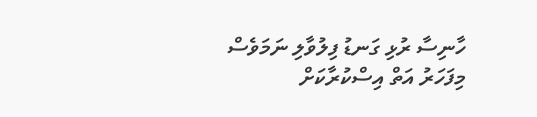ހާނިސާ ރުޅި ގަނޑު ފިލުވާލި ނަމަވެސް މިފަހަރު އަތް އިސްކުރާކަށް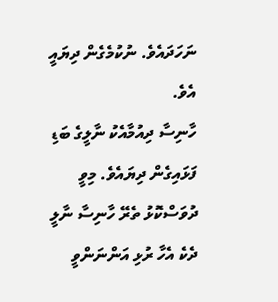ނަހަދައެވެ. ނުކުމެގެން ދިޔައީ އެވެ.
ހާނިސާ ދިއުމާއެކު ނާލީގެ ބަޑި ފަޅައިގެން ދިޔައެވެ. މިވީ ދުވަސްކޮޅު ތެރޭ ހާނިސާ ނާލީ ދެކެ އެހާ ރުޅި އަންނަންވީ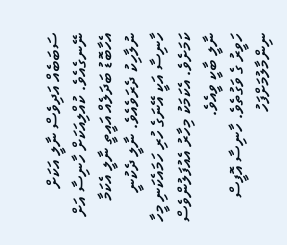ސަބަބެއް އަދިވެސް ނާލީ އަކަށް ނޭނގެއެވެ. ކުއްލިއަކަށް ހާނިސާ އަށް އެހާބޮޑު ބަދަލެއް އައީތީ ނާލީ އެކަމާ ނުލާހިކު ދެރަވެއެވެ. ނާލީ ދެކުނީ ހާނިސާ އަކީ އޭނަގެ ހުރި ހަމައެކަނި މީހާ ކަމަށެވެ. އެކަމަކު މިހާރު އެއުފަލުންވެސް ނާލީ ބާކީ ވީއެވެ.
ހަވީރު ގެ ވަގުތެވެ. ހާނިސާ އޮފީސް ނިންމާލުމަށްފަހު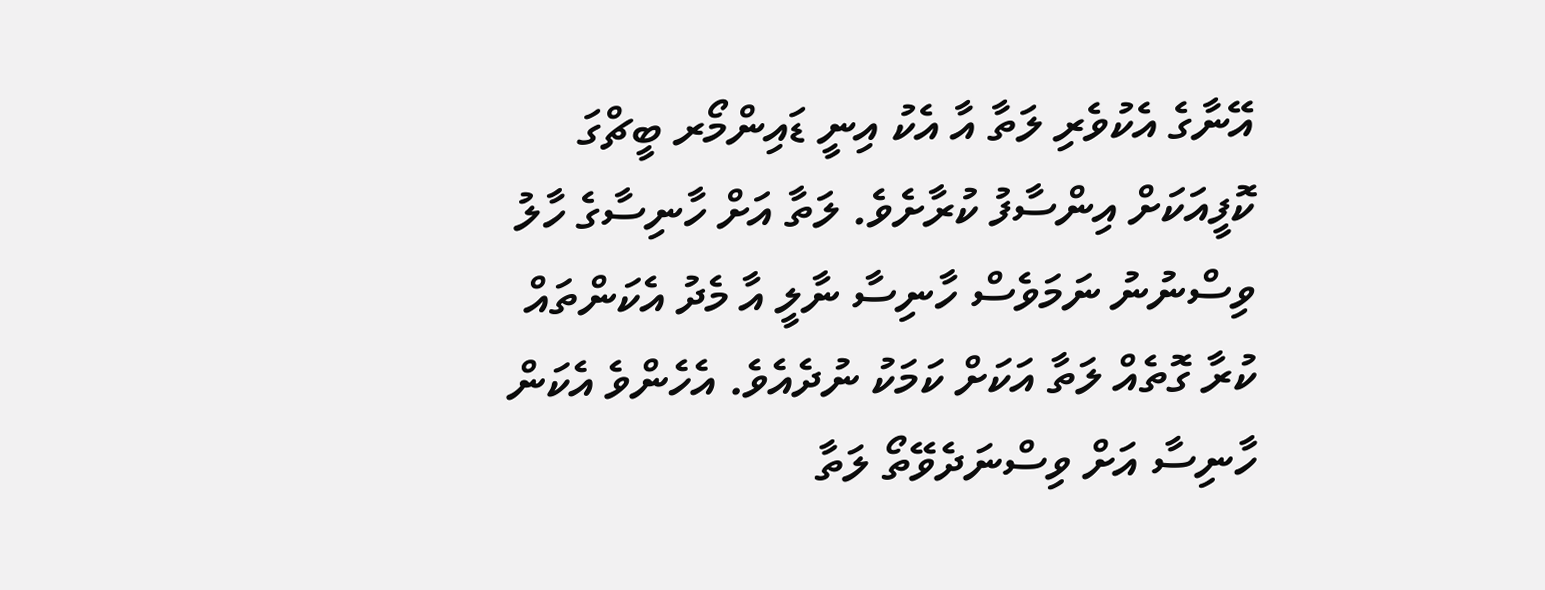އޭނާގެ އެކުވެރި ލަތާ އާ އެކު އިނީ ޑައިންމޯރ ބީޗްގަ ކޮފީއަކަށް އިންސާފު ކުރާށެވެ. ލަތާ އަށް ހާނިސާގެ ހާލު ވިސްނުނު ނަމަވެސް ހާނިސާ ނާލީ އާ މެދު އެކަންތައް ކުރާ ގޮތެއް ލަތާ އަކަށް ކަމަކު ނުދެއެވެ. އެހެންވެ އެކަން ހާނިސާ އަށް ވިސްނަދެވޭތޯ ލަތާ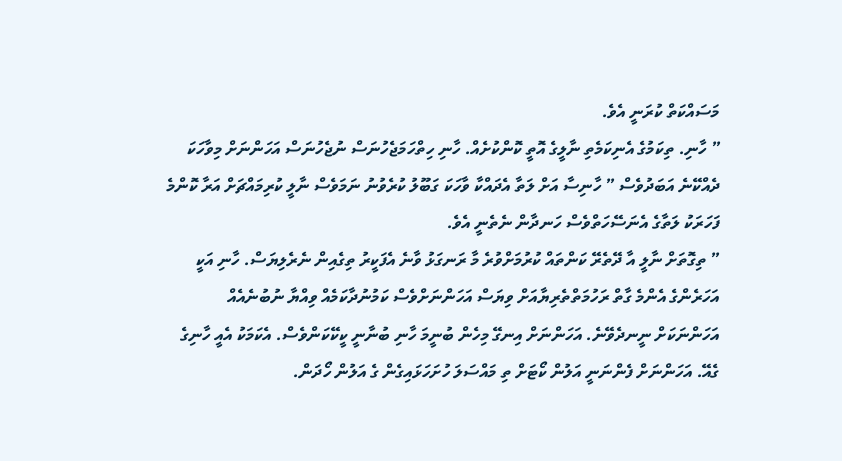މަސައްކަތް ކުރަނީ އެވެ.
” ހާނި. ތިކަމުގެ އެނިކަމެތި ނާލީގެ އޮތީ ކޮންކުށެއް. ހާނި ހިތްހަމަޖެހުނަސް ނުޖެހުނަސް އަހަންނަށް މިވާހަކަ ދެއްކޭނެ އަބަދުވެސް ” ހާނިސާ އަށް ލަތާ އެދައްކާ ވާހަކަ ގަބޫލު ކުރެވުނު ނަމަވެސް ނާލީ ކުރިމައްޗަށް އަރާ ކޮންމެ ފަހަރަކު ލަތާގެ އެނަސޭހަތްވެސް ހަނދާން ނެތެނީ އެވެ.
” ތިގޮތަށް ނާލީ އާ ދޭތެރޭ ކަންތައް ކުރުމަށްވުރެ މާ ރަނގަޅު ވާނެ އެފަކީރު ތިގެއިން ނެރެލިޔަސް. ހާނި އަކީ އަހަރެންގެ އެންމެ ގާތް ރަހުމަތްތެރިޔާއަށް ވިޔަސް އަހަންނަށްވެސް ކަމުނުދާކަމެއް ވިއްޔާ ނުބުނެއެއް އަހަންނަކަށް ނީނދެވޭނެ. އަހަންނަށް އިނގޭ މިހެން ބުނީމަ ހާނި ބުނާނީ ކީކޭކަންވެސް. އެކަމަކު އެއީ ހާނިގެ ގެއޭ. އަހަންނަށް ފެންނަނީ އަލުން ކޯޓަށް ތި މައްސަލަ ހުށަހަޅައިގެން ގެ އަލުން ހޯދަން.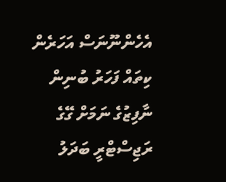އެހެންނޫނަސް އަހަރެން ކިތައް ފަހަރު ބުނިން ނާފިޒުގެ ނަމަށް ގޭގެ ރަޖިސްޓްރީ ބަދަލު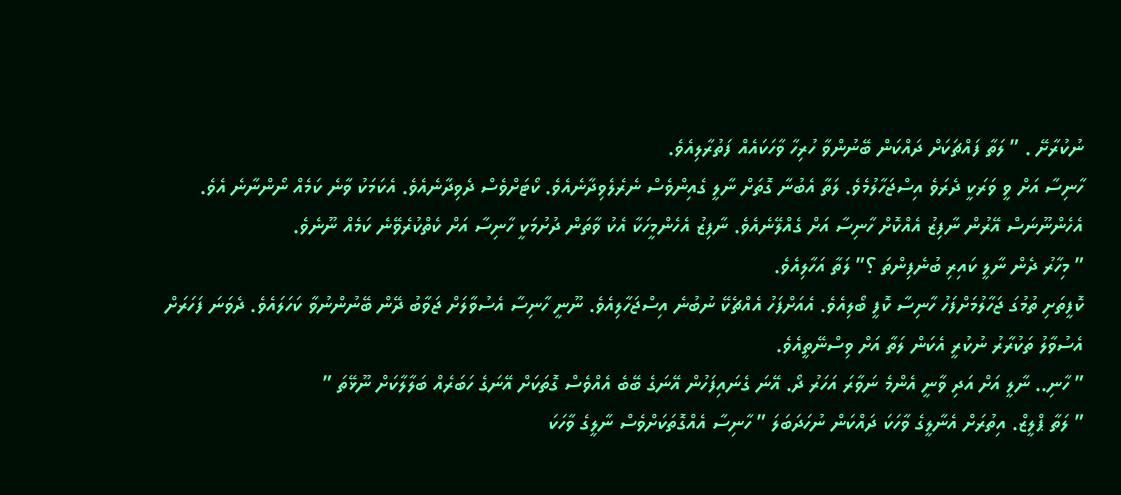ނުކުރާށޭ . ” ލަތާ ފައްޗަކަށް ދައްކަން ބޭނުންވާ ހުރިހާ ވާހަކައެއް ފަތުރާލިއެވެ.
ހާނިސާ އަށް ވީ ވަރަކީ ދެރަވެ އިސްޖަހާލުމެވެ. ލަތާ އެބުނާ ގޮތަށް ނާލީ ގެއިންވެސް ނެރެލެވިދާނެއެވެ. ކޯޓަށްވެސް ދެވިދާނެއެވެ. އެކަމަކު ވާނެ ކަމެއް ނޯންނާނެ އެވެ. އެހެންނޫނަސް އޭރުން ނާފިޒު އެއްކޮށް ހާނިސާ އަށް ގެއްލޭނެއެވެ. ނާފިޒު އެހެންމީހަކާ އެކު ވާތަން ދުށުމަކީ ހާނިސާ އަށް ކެތްކުރެވޭނެ ކަމެއް ނޫނެވެ.
” މިހާރު ދެން ނާލީ ކައިރި ބުނެފިންތަ ؟” ލަތާ އަހާލިއެވެ.
ކޮފީތަށި ތުމުގަ ޖަހާލުމަށްފަހު ހާނިސާ ކޮފީ ބޯލިއެވެ. އެއަށްފަހު އެއްޗެކޭ ނުބުނެ އިސްޖަހާލިއެވެ. ނޫނީ ހާނިސާ އެސުވާލަށް ޖަވާބު ދޭން ބޭނުންނުވާ ކަހަލައެވެ. ދެވަނަ ފަހަރަށް އެސުވާލު ތަކުރާރު ނުކުރީ އެކަން ލަތާ އަށް ވިސްނޭތީއެވެ.
” ހާނި.. ނާލީ އަށް އަދި ވާނީ އެންމެ ނަވާރަ އަހަރު ދޯ. އޭނަ ގެނައިފަހުން އޭނަގެ ބޭބެ އެއްވެސް ގޮތަކަށް އޭނަގެ ހަބަރެއް ބަލާލާކަށް ނޫޅޭތަ ”
” ލަތާ ޕްލީޒް. އިތުރަށް އެނާލީގެ ވާހަކަ ދައްކަން ނުހަދަބަލަ ” ހާނިސާ އެއްގޮތަކަށްވެސް ނާލީގެ ވާހަކަ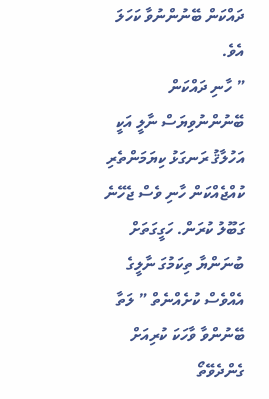ދައްކަން ބޭނުންނުވާ ކަހަލަ އެވެ.
” ހާނި ދައްކަން ބޭނުންނުވިޔަސް ނާލީ އަކީ އަހުލާޤު ރަނގަޅު ކިޔަމަންތެރި ކުއްޖެއްކަން ހާނި ވެސް ޖެހޭނެ ގަބޫލު ކުރަން. ހަގީގަތަށް ބުނަންޔާ ތިކަމުގަ ނާލީގެ އެއްވެސް ކުށެއްނެތް ” ލަތާ ބޭނުންވާ ވާހަކަ ކުރިއަށް ގެންދެވޭތޯ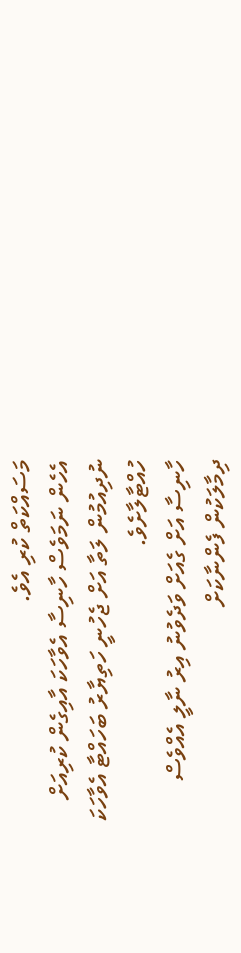މަސައްކަތް ކުރި އެވެ.
އެހެން ނަމަވެސް ހާނިސާ އެވާހަކަ އާއިގެން ކުރިއަށް ނުދިއުމުން ލަތާ އަށް ޖެހުނީ ހަތިޔާރު ބަހައްޓާ އެވާހަކަ ހުއްޓާލާށެވެ.
ހާނިސާ އަށް ގެއަށް ވަދެވުނު އިރު ނާލީ އެއްވެސް ދިމާލަކުން ފެންނާކަށް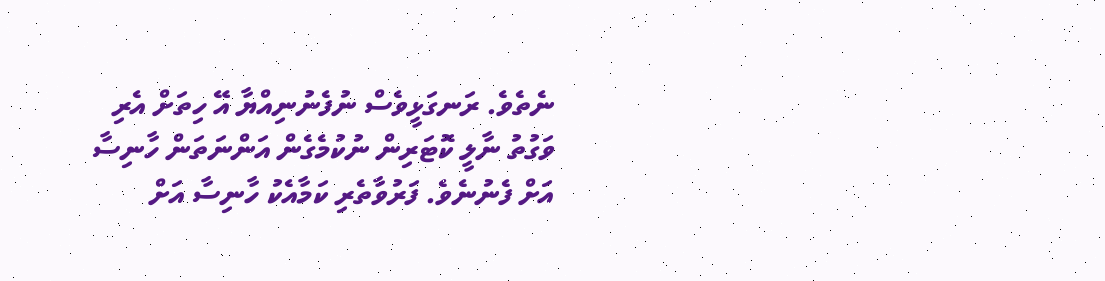ނެތެވެ. ރަނގަޅީވެސް ނުފެނުނިއްޔާ އޭ ހިތަށް އެރި ވަގުތު ނާލީ ކޮޓަރިން ނުކުމެގެން އަންނަތަން ހާނިސާ އަށް ފެނުނެވެ. ފަރުވާތެރި ކަމާއެކު ހާނިސާ އަށް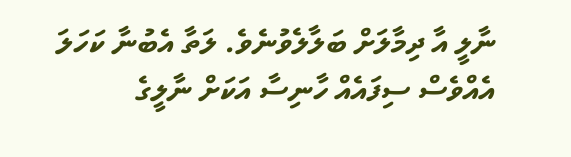ނާލީ އާ ދިމާލަށް ބަލާލެވުނެވެ. ލަތާ އެބުނާ ކަހަލަ އެއްވެސް ސިފައެއް ހާނިސާ އަކަށް ނާލީގެ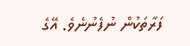ފަރާތަކުން ނުފެނުނެވެ. އޭގެ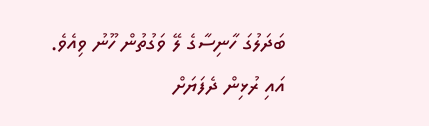ބަދަލުގަ ހާނިސާގެ ލޭ ވަގުތުން ހޫނު ވިއެވެ.
އައި ރުޅިން ދެފަޔަށް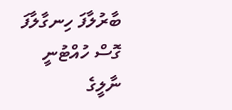ބާރުލާފަ ހިނގާލާފަ ގޮސް ހުއްޓުނީ ނާލީގެ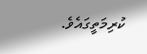ކުރިމަތީގައެވެ.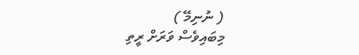( ނުނިމޭ )
މިބައިވެސް ވަރަށް ރީތި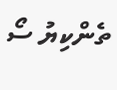ތެންކިޔު ސޯ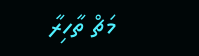މަޗް ތާހިރާ